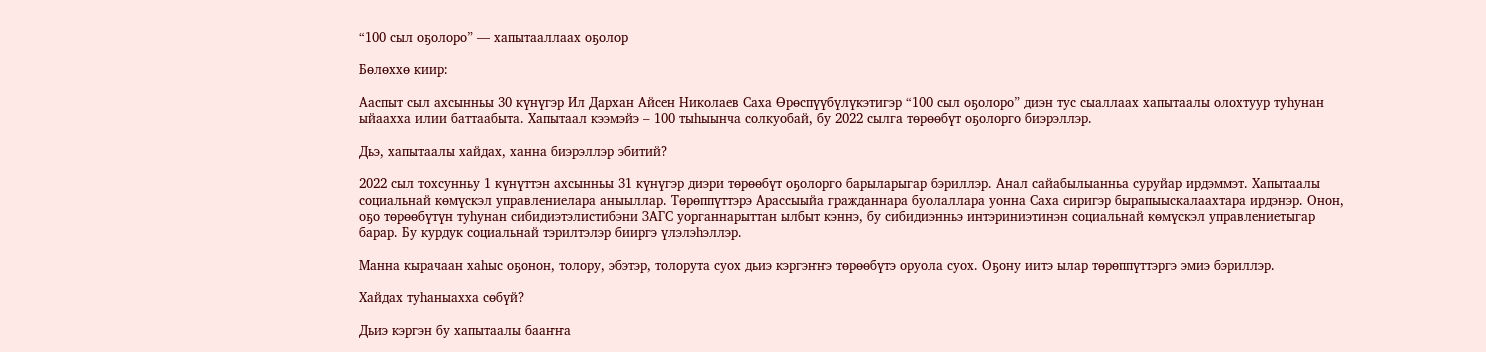“100 сыл оҕолоро” — хапытааллаах оҕолор

Бөлөххө киир:

Ааспыт сыл ахсынньы 30 күнүгэр Ил Дархан Айсен Николаев Саха Өрөспүүбүлүкэтигэр “100 сыл оҕолоро” диэн тус сыаллаах хапытаалы олохтуур туһунан ыйаахха илии баттаабыта. Хапытаал кээмэйэ – 100 тыһыынча солкуобай, бу 2022 сылга төрөөбүт оҕолорго биэрэллэр.

Дьэ, хапытаалы хайдах, ханна биэрэллэр эбитий?

2022 сыл тохсунньу 1 күнүттэн ахсынньы 31 күнүгэр диэри төрөөбүт оҕолорго барыларыгар бэриллэр. Анал сайабылыанньа суруйар ирдэммэт. Хапытаалы социальнай көмүскэл управлениелара аныыллар. Төрөппүттэрэ Арассыыйа гражданнара буолаллара уонна Саха сиригэр бырапыыскалаахтара ирдэнэр. Онон, оҕо төрөөбүтүн туһунан сибидиэтэлистибэни ЗАГС уорганнарыттан ылбыт кэннэ, бу сибидиэнньэ интэриниэтинэн социальнай көмүскэл управлениетыгар барар. Бу курдук социальнай тэрилтэлэр бииргэ үлэлэһэллэр.

Манна кырачаан хаһыс оҕонон, толору, эбэтэр, толорута суох дьиэ кэргэҥҥэ төрөөбүтэ оруола суох. Оҕону иитэ ылар төрөппүттэргэ эмиэ бэриллэр.

Хайдах туһаныахха сөбүй?

Дьиэ кэргэн бу хапытаалы бааҥҥа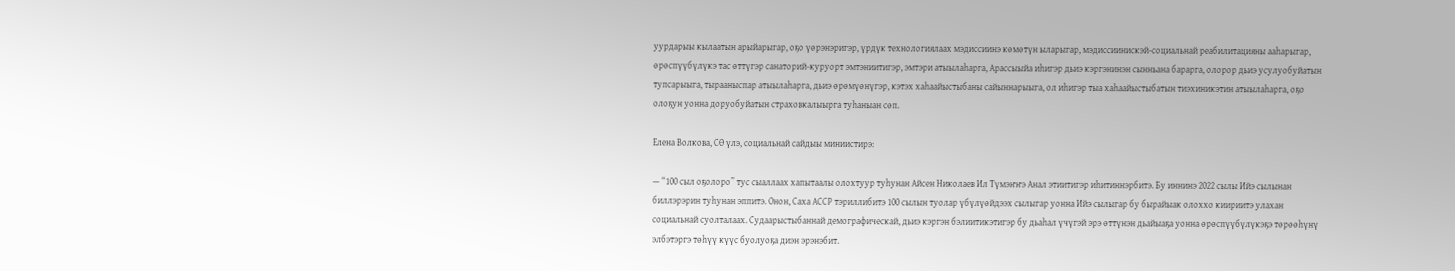уурдарыы кылаатын арыйарыгар, оҕо үөрэнэригэр, үрдүк технологиялаах мэдиссиинэ көмөтүн ыларыгар, мэдиссиинискэй-социальнай реабилитацияны ааһарыгар, өрөспүүбүлүкэ тас өттүгэр санаторий-куруорт эмтэниитигэр, эмтэри атыылаһарга, Арассыыйа иһигэр дьиэ кэргэнинэн сынньана барарга, олорор дьиэ усулуобуйатын тупсарыыга, тырааныспар атыылаһарга, дьиэ өрөмүөнүгэр, кэтэх хаһаайыстыбаны сайыннарыыга, ол иһигэр тыа хаһаайыстыбатын тиэхиникэтин атыылаһарга, оҕо олоҕун уонна доруобуйатын страховкалыырга туһаныан сөп.

Елена Волкова, СӨ үлэ, социальнай сайдыы миниистирэ:

— “100 сыл оҕолоро” тус сыаллаах хапытаалы олохтуур туһунан Айсен Николаев Ил Түмэҥҥэ Анал этиитигэр иһитиннэрбитэ. Бу иннинэ 2022 сылы Ийэ сылынан биллэрэрин туһунан эппитэ. Онон, Саха АССР тэриллибитэ 100 сылын туолар үбүлүөйдээх сылыгар уонна Ийэ сылыгар бу бырайыак олоххо киириитэ улахан социальнай суолталаах. Судаарыстыбаннай демографическай, дьиэ кэргэн бэлиитикэтигэр бу дьаһал үчүгэй эрэ өттүнэн дьайыаҕа уонна өрөспүүбүлүкэҕэ төрөөһүнү элбэтэргэ төһүү күүс буолуоҕа диэн эрэнэбит.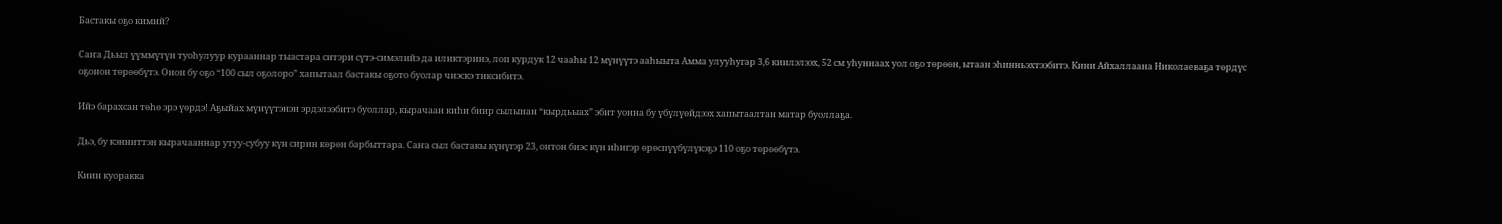Бастакы оҕо кимий?

Саҥа Дьыл үүммүтүн туоһулуур курааннар тыастара ситэри сүтэ-симэлийэ да иликтэринэ, лоп курдук 12 чааһы 12 мүнүүтэ ааһыыта Амма улууһугар 3,6 киилэлээх, 52 см уһуннаах уол оҕо төрөөн, ытаан эһинньэхтээбитэ. Кини Айхаллаана Николаеваҕа төрдүс оҕонон төрөөбүтэ. Онон бу оҕо “100 сыл оҕолоро” хапытаал бастакы оҕото буолар чиэскэ тиксибитэ.

Ийэ барахсан төһө эрэ үөрдэ! Аҕыйах мүнүүтэнэн эрдэлээбитэ буоллар, кырачаан киһи биир сылынан “кырдьыах” эбит уонна бу үбүлүөйдээх хапытаалтан матар буоллаҕа.

Дьэ, бу кэнниттэн кырачааннар утуу-субуу күн сирин көрөн барбыттара. Саҥа сыл бастакы күнүгэр 23, онтон биэс күн иһигэр өрөспүүбүлүкэҕэ 110 оҕо төрөөбүтэ.

Киин куоракка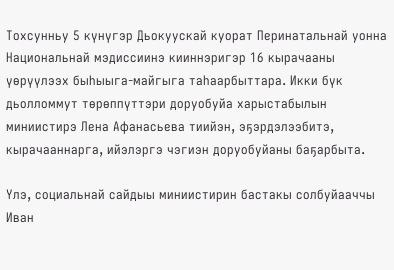Тохсунньу 5 күнүгэр Дьокуускай куорат Перинатальнай уонна Национальнай мэдиссиинэ кииннэригэр 16 кырачааны үөрүүлээх быһыыга-майгыга таһаарбыттара. Икки бүк дьолломмут төрөппүттэри доруобуйа харыстабылын миниистирэ Лена Афанасьева тиийэн, эҕэрдэлээбитэ, кырачааннарга, ийэлэргэ чэгиэн доруобуйаны баҕарбыта.

Үлэ, социальнай сайдыы миниистирин бастакы солбуйааччы Иван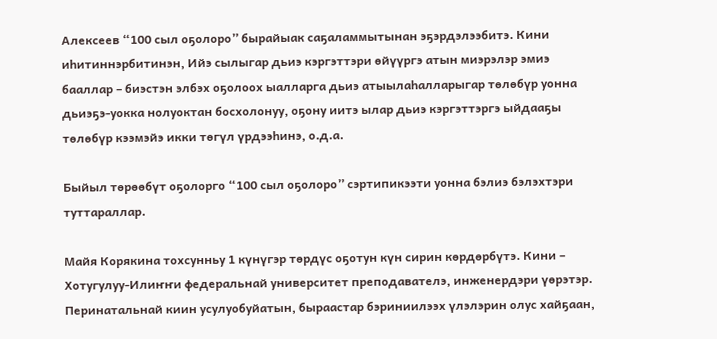Алексеев “100 сыл оҕолоро” бырайыак саҕаламмытынан эҕэрдэлээбитэ. Кини иһитиннэрбитинэн, Ийэ сылыгар дьиэ кэргэттэри өйүүргэ атын миэрэлэр эмиэ бааллар – биэстэн элбэх оҕолоох ыалларга дьиэ атыылаһалларыгар төлөбүр уонна дьиэҕэ-уокка нолуоктан босхолонуу, оҕону иитэ ылар дьиэ кэргэттэргэ ыйдааҕы төлөбүр кээмэйэ икки төгүл үрдээһинэ, о.д.а.

Быйыл төрөөбүт оҕолорго “100 сыл оҕолоро” сэртипикээти уонна бэлиэ бэлэхтэри туттараллар.

Майя Корякина тохсунньу 1 күнүгэр төрдүс оҕотун күн сирин көрдөрбүтэ. Кини – Хотугулуу-Илиҥҥи федеральнай университет преподавателэ, инженердэри үөрэтэр. Перинатальнай киин усулуобуйатын, быраастар бэриниилээх үлэлэрин олус хайҕаан,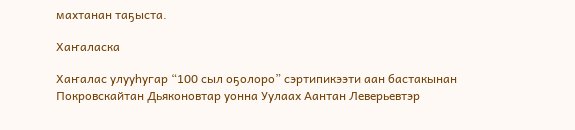махтанан таҕыста.

Хаҥаласка

Хаҥалас улууһугар “100 сыл оҕолоро” сэртипикээти аан бастакынан Покровскайтан Дьяконовтар уонна Уулаах Аантан Леверьевтэр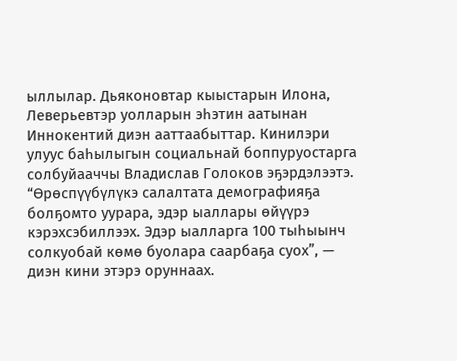ыллылар. Дьяконовтар кыыстарын Илона, Леверьевтэр уолларын эһэтин аатынан Иннокентий диэн ааттаабыттар. Кинилэри улуус баһылыгын социальнай боппуруостарга солбуйааччы Владислав Голоков эҕэрдэлээтэ. “Өрөспүүбүлүкэ салалтата демографияҕа болҕомто уурара, эдэр ыаллары өйүүрэ кэрэхсэбиллээх. Эдэр ыалларга 100 тыһыынч солкуобай көмө буолара саарбаҕа суох”, — диэн кини этэрэ оруннаах.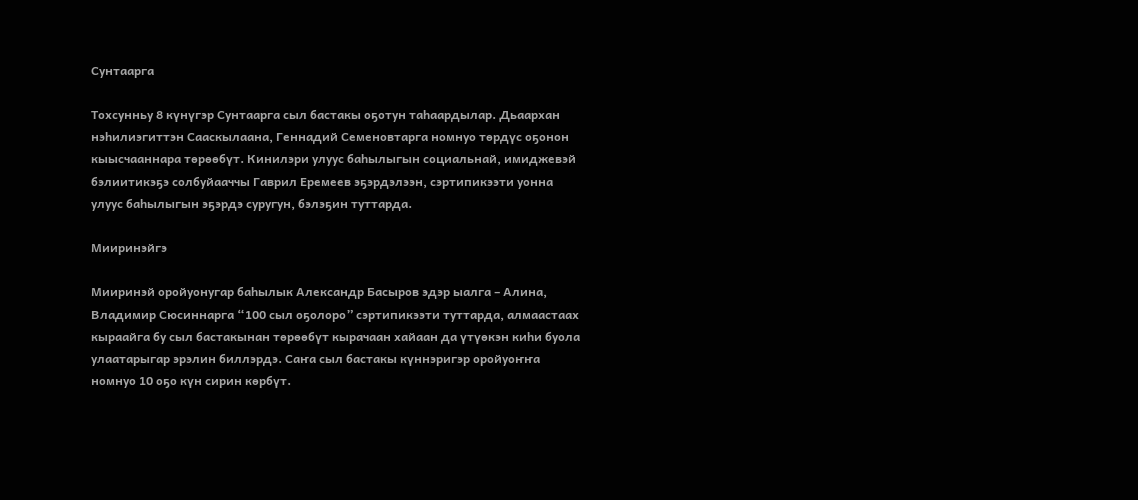Сунтаарга

Тохсунньу 8 күнүгэр Сунтаарга сыл бастакы оҕотун таһаардылар. Дьаархан нэһилиэгиттэн Сааскылаана, Геннадий Семеновтарга номнуо төрдүс оҕонон кыысчааннара төрөөбүт. Кинилэри улуус баһылыгын социальнай, имиджевэй бэлиитикэҕэ солбуйааччы Гаврил Еремеев эҕэрдэлээн, сэртипикээти уонна улуус баһылыгын эҕэрдэ суругун, бэлэҕин туттарда.

Мииринэйгэ

Мииринэй оройуонугар баһылык Александр Басыров эдэр ыалга – Алина, Владимир Сюсиннарга “100 сыл оҕолоро” сэртипикээти туттарда, алмаастаах кыраайга бу сыл бастакынан төрөөбүт кырачаан хайаан да үтүөкэн киһи буола улаатарыгар эрэлин биллэрдэ. Саҥа сыл бастакы күннэригэр оройуоҥҥа номнуо 10 оҕо күн сирин көрбүт.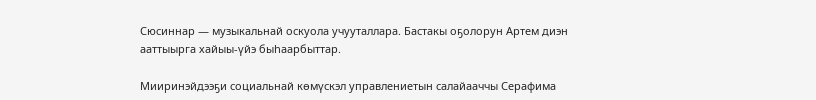Сюсиннар — музыкальнай оскуола учууталлара. Бастакы оҕолорун Артем диэн ааттыырга хайыы-үйэ быһаарбыттар.

Мииринэйдээҕи социальнай көмүскэл управлениетын салайааччы Серафима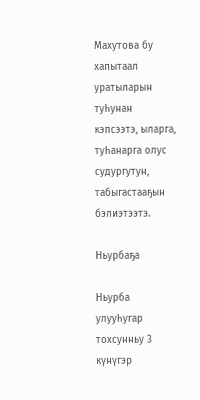Махутова бу хапытаал уратыларын туһунан кэпсээтэ, ыларга, туһанарга олус судургутун, табыгастааҕын бэлиэтээтэ.

Ньурбаҕа

Ньурба улууһугар тохсунньу 3 күнүгэр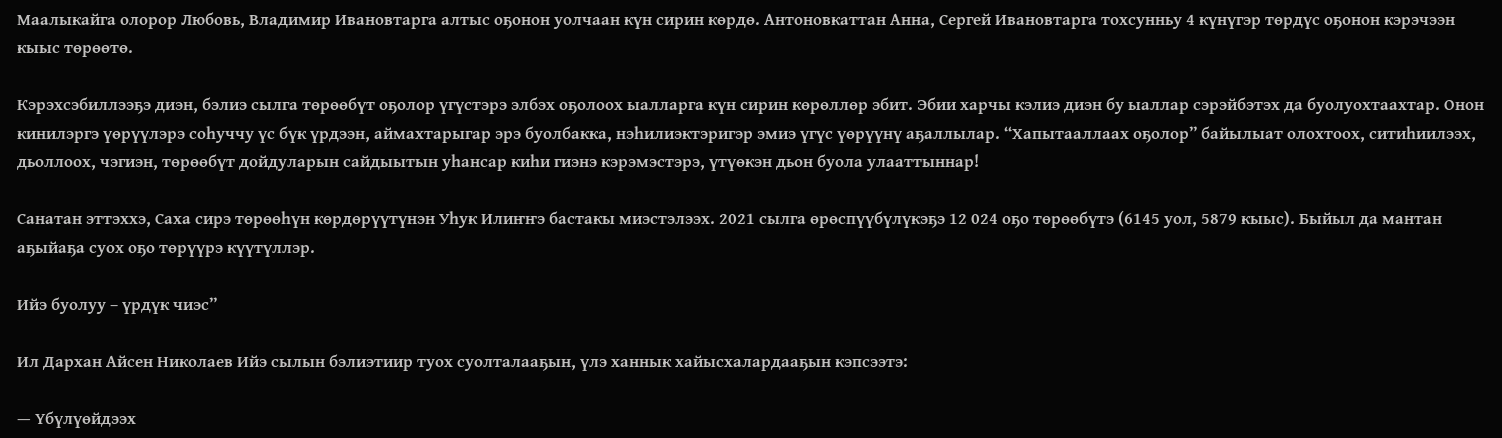Маалыкайга олорор Любовь, Владимир Ивановтарга алтыс оҕонон уолчаан күн сирин көрдө. Антоновкаттан Анна, Сергей Ивановтарга тохсунньу 4 күнүгэр төрдүс оҕонон кэрэчээн кыыс төрөөтө.

Кэрэхсэбиллээҕэ диэн, бэлиэ сылга төрөөбүт оҕолор үгүстэрэ элбэх оҕолоох ыалларга күн сирин көрөллөр эбит. Эбии харчы кэлиэ диэн бу ыаллар сэрэйбэтэх да буолуохтаахтар. Онон кинилэргэ үөрүүлэрэ соһуччу үс бүк үрдээн, аймахтарыгар эрэ буолбакка, нэһилиэктэригэр эмиэ үгүс үөрүүнү аҕаллылар. “Хапытааллаах оҕолор” байылыат олохтоох, ситиһиилээх, дьоллоох, чэгиэн, төрөөбүт дойдуларын сайдыытын уһансар киһи гиэнэ кэрэмэстэрэ, үтүөкэн дьон буола улааттыннар!

Санатан эттэххэ, Саха сирэ төрөөһүн көрдөрүүтүнэн Уһук Илиҥҥэ бастакы миэстэлээх. 2021 сылга өрөспүүбүлүкэҕэ 12 024 оҕо төрөөбүтэ (6145 уол, 5879 кыыс). Быйыл да мантан аҕыйаҕа суох оҕо төрүүрэ күүтүллэр.

Ийэ буолуу – үрдүк чиэс”

Ил Дархан Айсен Николаев Ийэ сылын бэлиэтиир туох суолталааҕын, үлэ ханнык хайысхалардааҕын кэпсээтэ:

— Үбүлүөйдээх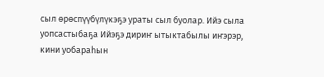сыл өрөспүүбүлүкэҕэ ураты сыл буолар. Ийэ сыла уопсастыбаҕа Ийэҕэ дириҥ ытыктабылы иҥэрэр, кини уобараһын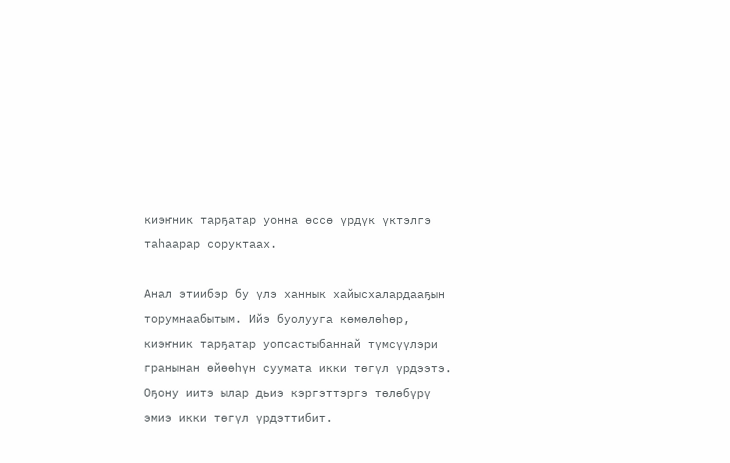киэҥник тарҕатар уонна өссө үрдүк үктэлгэ таһаарар соруктаах.

Анал этиибэр бу үлэ ханнык хайысхалардааҕын торумнаабытым. Ийэ буолууга көмөлөһөр, киэҥник тарҕатар уопсастыбаннай түмсүүлэри гранынан өйөөһүн суумата икки төгүл үрдээтэ. Оҕону иитэ ылар дьиэ кэргэттэргэ төлөбүрү эмиэ икки төгүл үрдэттибит.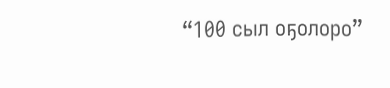“100 сыл оҕолоро”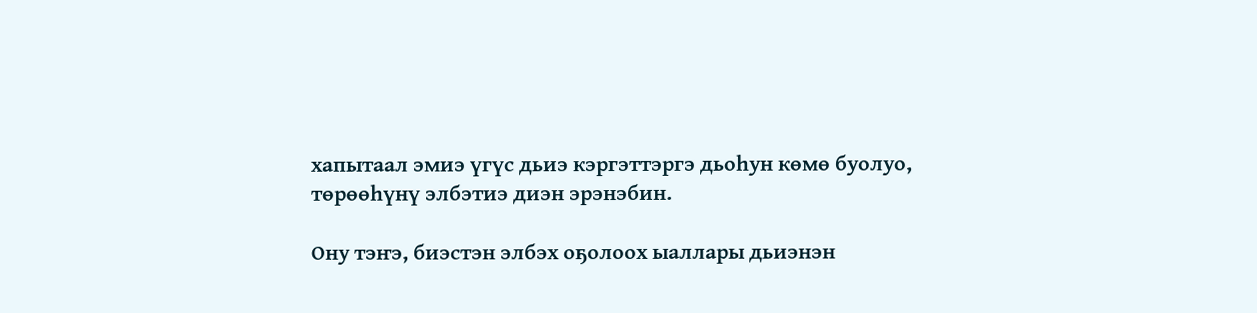хапытаал эмиэ үгүс дьиэ кэргэттэргэ дьоһун көмө буолуо, төрөөһүнү элбэтиэ диэн эрэнэбин.

Ону тэҥэ, биэстэн элбэх оҕолоох ыаллары дьиэнэн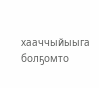хааччыйыыга болҕомто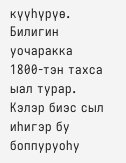күүһүрүө. Билигин уочаракка 1800-тэн тахса ыал турар. Кэлэр биэс сыл иһигэр бу боппуруоһу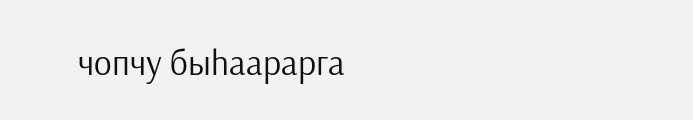чопчу быһаарарга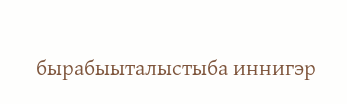бырабыыталыстыба иннигэр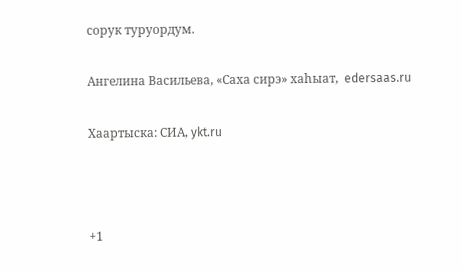сорук туруордум.

Ангелина Васильева, «Саха сирэ» хаһыат,  edersaas.ru

Хаартыска: СИА, ykt.ru



+1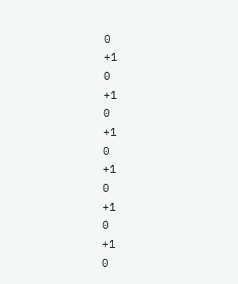0
+1
0
+1
0
+1
0
+1
0
+1
0
+1
0